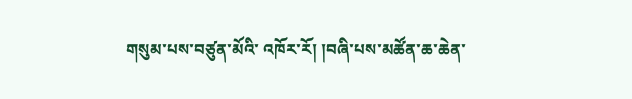གསུམ་པས་བཙུན་མོའི་ འཁོར་རོ། །བཞི་པས་མཚོན་ཆ་ཆེན་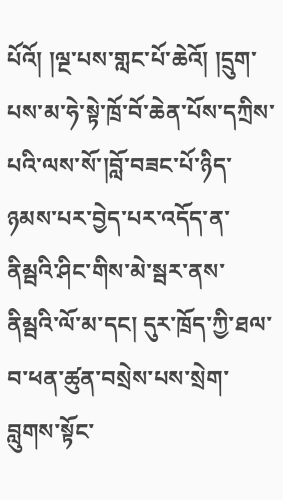པོའོ། །ལྔ་པས་གླང་པོ་ཆེའོ། །དྲུག་པས་མ་ཧེ་སྟེ་ཁྲོ་བོ་ཆེན་པོས་དཀྲིས་པའི་ལས་སོ་།བློ་བཟང་པོ་ཉིད་ཉམས་པར་བྱེད་པར་འདོད་ན་ ནིམྦའི་ཤིང་གིས་མེ་སྦར་ནས་ནིམྦའི་ལོ་མ་དང། དུར་ཁྲོད་ཀྱི་ཐལ་བ་ཕན་ཚུན་བསྲེས་པས་སྲེག་བླུགས་སྟོང་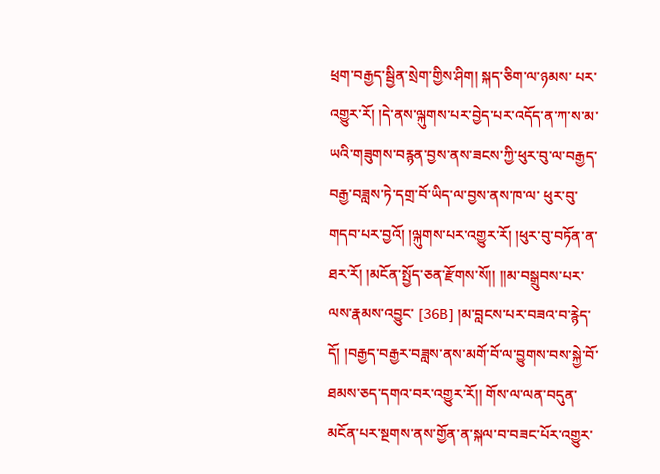ཕྲག་བརྒྱད་སྦྱིན་སྲེག་གྱིས་ཤིག། སྐད་ཅིག་ལ་ཉམས་ པར་འགྱུར་རོ། །དེ་ནས་ལྐུགས་པར་བྱེད་པར་འདོད་ན་ཀ་ས་མ་ཡའི་གཟུགས་བརྙན་བྱས་ནས་ཟངས་ཀྱི་ཕུར་བུ་ལ་བརྒྱད་བརྒྱ་བཟླས་ཏེ་དགྲ་བོ་ཡིད་ལ་བྱས་ནས་ཁ་ལ་ ཕུར་བུ་གདབ་པར་བྱའོ། །ལྐུགས་པར་འགྱུར་རོ། །ཕུར་བུ་བཏོན་ན་ཐར་རོ། །མངོན་སྤྱོད་ཅན་རྫོགས་སོ།། །།མ་བསྒྲུབས་པར་ལས་རྣམས་འབྱུང་ [36B] །མ་བླངས་པར་བཟའ་བ་རྙེད་དོ། །བརྒྱད་བརྒྱར་བཟླས་ནས་མགོ་བོ་ལ་བྱུགས་བས་སྐྱེ་བོ་ཐམས་ཅད་དགའ་བར་འགྱུར་རོ།། གོས་ལ་ལན་བདུན་མངོན་པར་སྔགས་ནས་གྱོན་ན་སྐལ་བ་བཟང་པོར་འགྱུར་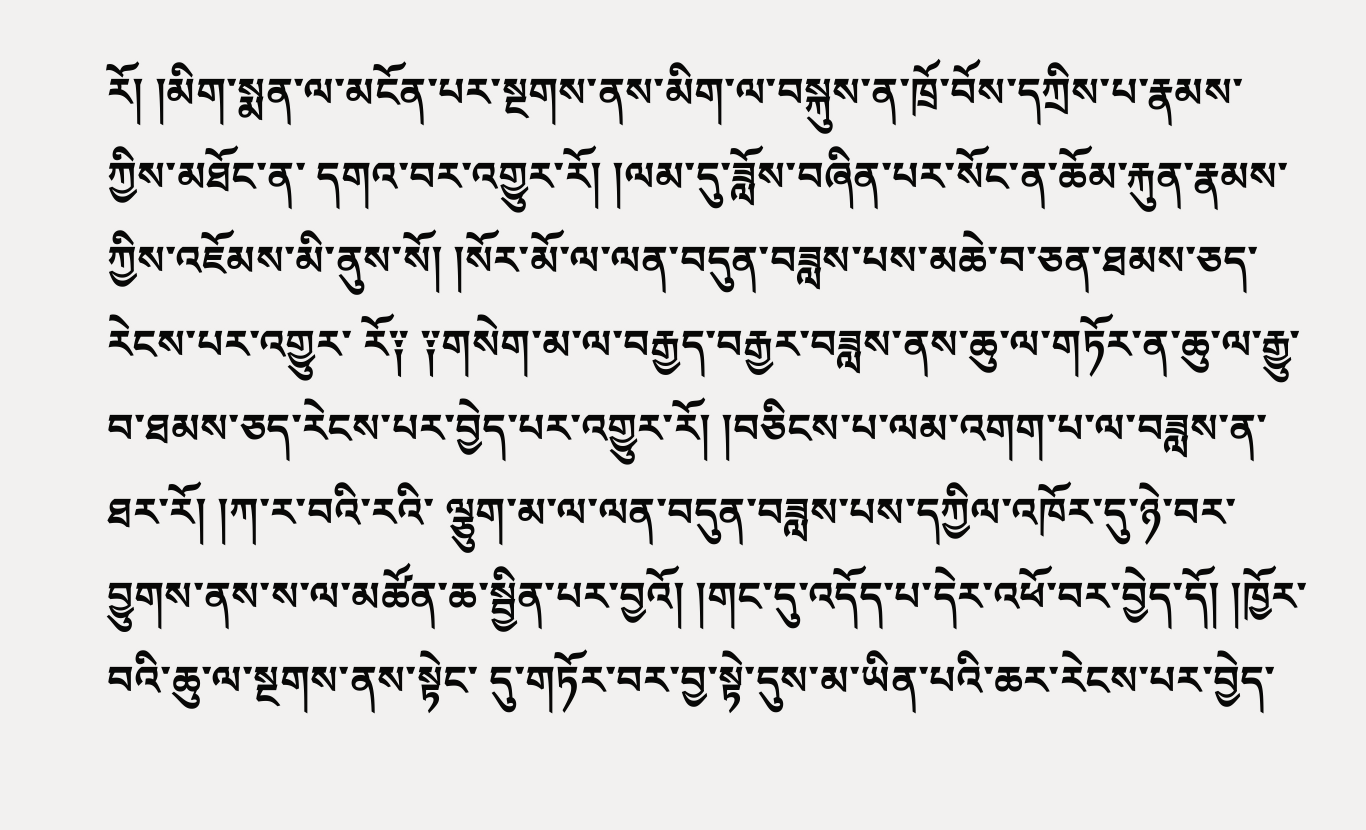རོ། །མིག་སྨན་ལ་མངོན་པར་སྔགས་ནས་མིག་ལ་བསྐུས་ན་ཁྲོ་བོས་དཀྲིས་པ་རྣམས་ཀྱིས་མཐོང་ན་ དགའ་བར་འགྱུར་རོ། །ལམ་དུ་ཟློས་བཞིན་པར་སོང་ན་ཆོམ་རྐུན་རྣམས་ཀྱིས་འཇོམས་མི་ནུས་སོ། །སོར་མོ་ལ་ལན་བདུན་བཟླས་པས་མཆེ་བ་ཅན་ཐམས་ཅད་རེངས་པར་འགྱུར་ རོ༑ ༑གསེག་མ་ལ་བརྒྱད་བརྒྱར་བཟླས་ནས་ཆུ་ལ་གཏོར་ན་ཆུ་ལ་རྒྱུ་བ་ཐམས་ཅད་རེངས་པར་བྱེད་པར་འགྱུར་རོ། །བཅིངས་པ་ལམ་འགག་པ་ལ་བཟླས་ན་ཐར་རོ། །ཀ་ར་བའི་རའི་ ལྕུག་མ་ལ་ལན་བདུན་བཟླས་པས་དཀྱིལ་འཁོར་དུ་ཉེ་བར་བྱུགས་ནས་ས་ལ་མཚོན་ཆ་སྦྱིན་པར་བྱའོ། །གང་དུ་འདོད་པ་དེར་འཕོ་བར་བྱེད་དོ། །ཁྱོར་བའི་ཆུ་ལ་སྔགས་ནས་སྟེང་ དུ་གཏོར་བར་བྱ་སྟེ་དུས་མ་ཡིན་པའི་ཆར་རེངས་པར་བྱེད་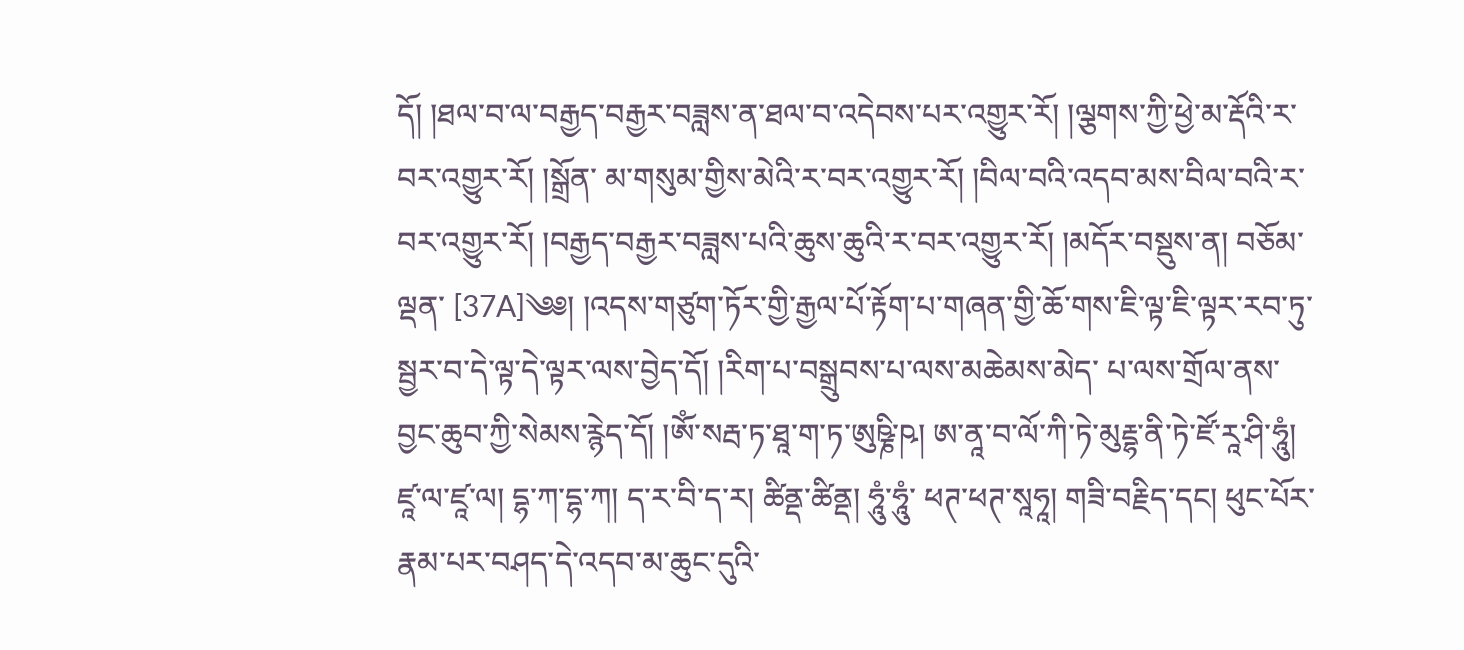དོ། །ཐལ་བ་ལ་བརྒྱད་བརྒྱར་བཟླས་ན་ཐལ་བ་འདེབས་པར་འགྱུར་རོ། །ལྕགས་ཀྱི་ཕྱེ་མ་རྡོའི་ར་བར་འགྱུར་རོ། །སྒྲོན་ མ་གསུམ་གྱིས་མེའི་ར་བར་འགྱུར་རོ། །བིལ་བའི་འདབ་མས་བིལ་བའི་ར་བར་འགྱུར་རོ། །བརྒྱད་བརྒྱར་བཟླས་པའི་ཆུས་ཆུའི་ར་བར་འགྱུར་རོ། །མདོར་བསྡུས་ན། བཅོམ་ལྡན་ [37A]༄༅། །འདས་གཙུག་ཏོར་གྱི་རྒྱལ་པོ་རྟོག་པ་གཞན་གྱི་ཆོ་གས་ཇི་ལྟ་ཇི་ལྟར་རབ་ཏུ་སྦྱར་བ་དེ་ལྟ་དེ་ལྟར་ལས་བྱེད་དོ། །རིག་པ་བསྒྲུབས་པ་ལས་མཆེམས་མེད་ པ་ལས་གྲོལ་ནས་བྱང་ཆུབ་ཀྱི་སེམས་རྙེད་དོ། །ཨོཾ་སརྦ་ཏ་ཐཱ་ག་ཏ་ཨུཥྞི་ཥ། ཨ་ནཱ་བ་ལོ་ཀི་ཏེ་མུརྡྷ་ནི་ཏེ་ཛོ་རཱ་ཤི་ཧཱུཾ། ཛཱ་ལ་ཛཱ་ལ། དྷ་ཀ་དྷ་ཀ། ད་ར་བི་ད་ར། ཚིནྡ་ཚིནྡ། ཧཱུཾ་ཧཱུཾ་ ཕཊ་ཕཊ་སཱཧཱ། གཟི་བརྗིད་དང། ཕུང་པོར་རྣམ་པར་བཤད་དེ་འདབ་མ་ཆུང་དུའི་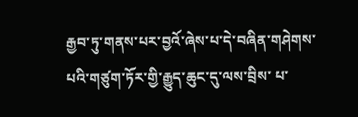རྒྱབ་ཏུ་གནས་པར་བྱའོ་ཞེས་པ་དེ་བཞིན་གཤེགས་པའི་གཙུག་ཏོར་གྱི་རྒྱུད་ཆུང་དུ་ལས་བྲིས་ པ་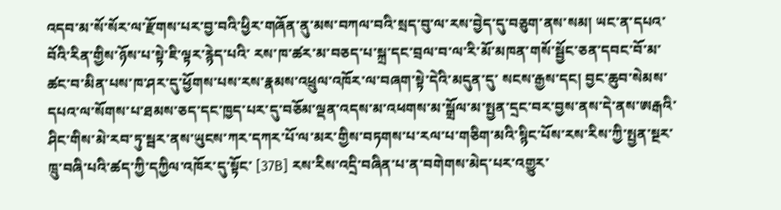འདབ་མ་སོ་སོར་ལ་རྫོགས་པར་བྱ་བའི་ཕྱིར་གཞོན་ནུ་མས་བཀལ་བའི་སྲད་བུ་ལ་རས་བྱེད་དུ་བཅུག་ནས་སམ། ཡང་ན་དཔའ་བོའི་རིན་གྱིས་ཉོས་པ་སྟེ་ཇི་ལྟར་རྙེད་པའི་ རས་ཁ་ཚར་མ་བཅད་པ་སྐྲ་དང་བྲལ་བ་ལ་རི་མོ་མཁན་གསོ་སྦྱོང་ཅན་དབང་བོ་མ་ཚང་བ་མིན་པས་ཁ་ཤར་དུ་ཕྱོགས་པས་རས་རྣམས་འཕྲུལ་འཁོར་ལ་བཞག་སྟེ་དེའི་མདུན་དུ་ སངས་རྒྱས་དང། བྱང་ཆུབ་སེམས་དཔའ་ལ་སོགས་པ་ཐམས་ཅད་དང་ཁྱད་པར་དུ་བཅོམ་ལྡན་འདས་མ་འཕགས་མ་སྒྲོལ་མ་སྤྱན་དྲང་བར་བྱས་ནས་དེ་ནས་ཨརྒའི་ ཤིང་གིས་མེ་རབ་ཏུ་སྦར་ནས་ཡུངས་ཀར་དཀར་པོ་ལ་མར་གྱིས་བཏགས་པ་རལ་པ་གཅིག་མའི་སྙིང་པོས་རས་རིས་ཀྱི་སྤྱན་སྔར་ཁྲུ་བཞི་པའི་ཚད་ཀྱི་དཀྱིལ་འཁོར་དུ་སྟོང་ [37B] རས་རིས་འདྲི་བཞིན་པ་ན་བགེགས་མེད་པར་འགྱུར་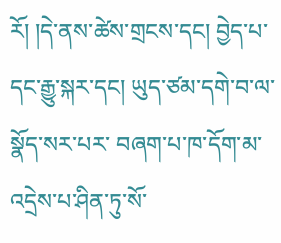རོ། །དེ་ནས་ཚེས་གྲངས་དང། བྱེད་པ་དང་རྒྱུ་སྐར་དང། ཡུད་ཙམ་དགེ་བ་ལ་སྣོད་སར་པར་ བཞག་པ་ཁ་དོག་མ་འདྲེས་པ་ཤིན་ཏུ་སོ་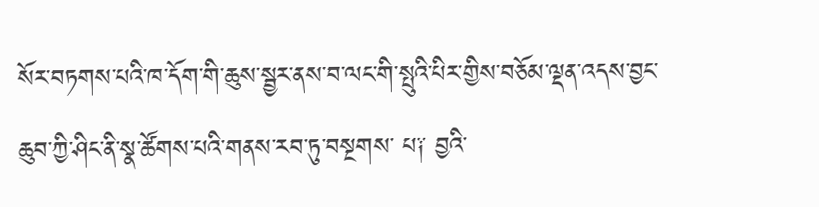སོར་བཏགས་པའི་ཁ་དོག་གི་ཆུས་སྦྱར་ནས་བ་ལང་གི་སྤུའི་པིར་གྱིས་བཅོམ་ལྡན་འདས་བྱང་ཆུབ་ཀྱི་ཤིང་ནི་སྣ་ཚོགས་པའི་གནས་རབ་ཏུ་བསྔགས་ པ༑ བྱའི་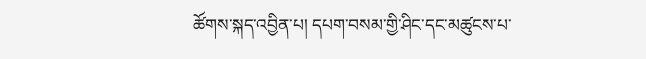ཚོགས་སྐད་འབྱིན་པ། དཔག་བསམ་གྱི་ཤིང་དང་མཚུངས་པ་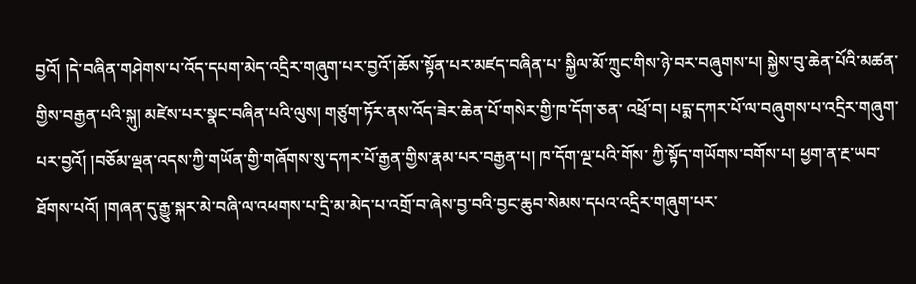བྱའོ། །དེ་བཞིན་གཤེགས་པ་འོད་དཔག་མེད་འདྲིར་གཞུག་པར་བྱའོ་།ཆོས་སྟོན་པར་མཛད་བཞིན་པ་ སྐྱིལ་མོ་ཀྲུང་གིས་ཉེ་བར་བཞུགས་པ། སྐྱེས་བུ་ཆེན་པོའི་མཚན་གྱིས་བརྒྱན་པའི་སྐུ། མཛེས་པར་སྣང་བཞིན་པའི་ལུས། གཙུག་ཏོར་ནས་འོད་ཟེར་ཆེན་པོ་གསེར་གྱི་ཁ་དོག་ཅན་ འཕྲོ་བ། པདྨ་དཀར་པོ་ལ་བཞུགས་པ་འདྲིར་གཞུག་པར་བྱའོ། །བཅོམ་ལྡན་འདས་ཀྱི་གཡོན་གྱི་གཞོགས་སུ་དཀར་པོ་རྒྱན་གྱིས་རྣམ་པར་བརྒྱན་པ། ཁ་དོག་ལྔ་པའི་གོས་ ཀྱི་སྟོད་གཡོགས་བགོས་པ། ཕྱག་ན་རྔ་ཡབ་ཐོགས་པའོ། །གཞན་དུ་རྒྱུ་སྐར་མེ་བཞི་ལ་འཕགས་པ་དྲི་མ་མེད་པ་འགྲོ་བ་ཞེས་བྱ་བའི་བྱང་ཆུབ་སེམས་དཔའ་འདྲིར་གཞུག་པར་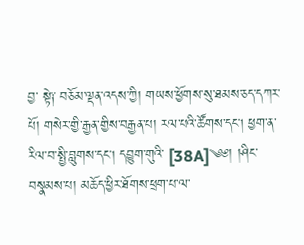བྱ་ སྟེ༑ བཅོམ་ལྡན་འདས་ཀྱི། གཡས་ཕྱོགས་སུ་ཐམས་ཅད་དཀར་པོ། གསེར་གྱི་རྒྱན་གྱིས་བརྒྱན་པ། རལ་པའི་ཚོགས་དང། ཕྱག་ན་རིལ་བ་སྤྱི་བླུགས་དང། དབྱུག་གུའི་ [38A]༄༅། །ཤིང་བསྣམས་པ། མཆོད་ཕྱིར་ཐོགས་ཕྲག་པ་ལ་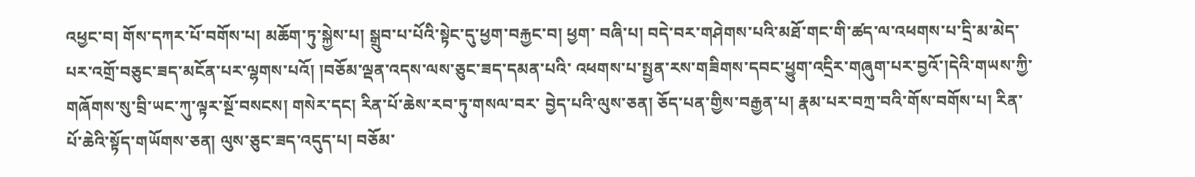འཕྱང་བ། གོས་དཀར་པོ་བགོས་པ། མཆོག་ཏུ་སྐྱེས་པ། སྒྲུབ་པ་པོའི་སྟེང་དུ་ཕྱག་བརྐྱང་བ། ཕྱག་ བཞི་པ། བདེ་བར་གཤེགས་པའི་མཐོ་གང་གི་ཚད་ལ་འཕགས་པ་དྲི་མ་མེད་པར་འགྲོ་བཅུང་ཟད་མངོན་པར་ལྷགས་པའོ། །བཅོམ་ལྡན་འདས་ལས་ཅུང་ཟད་དམན་པའི་ འཕགས་པ་སྤྱན་རས་གཟིགས་དབང་ཕྱུག་འདྲིར་གཞུག་པར་བྱའོ་།དེའི་གཡས་ཀྱི་གཞོགས་སུ་བྲི་ཡང་ཀུ་ལྟར་སྔོ་བསངས། གསེར་དང། རིན་པོ་ཆེས་རབ་ཏུ་གསལ་བར་ བྱེད་པའི་ལུས་ཅན། ཅོད་པན་གྱིས་བརྒྱན་པ། རྣམ་པར་བཀྲ་བའི་གོས་བགོས་པ། རིན་པོ་ཆེའི་སྟོད་གཡོགས་ཅན། ལུས་ཅུང་ཟད་འདུད་པ། བཅོམ་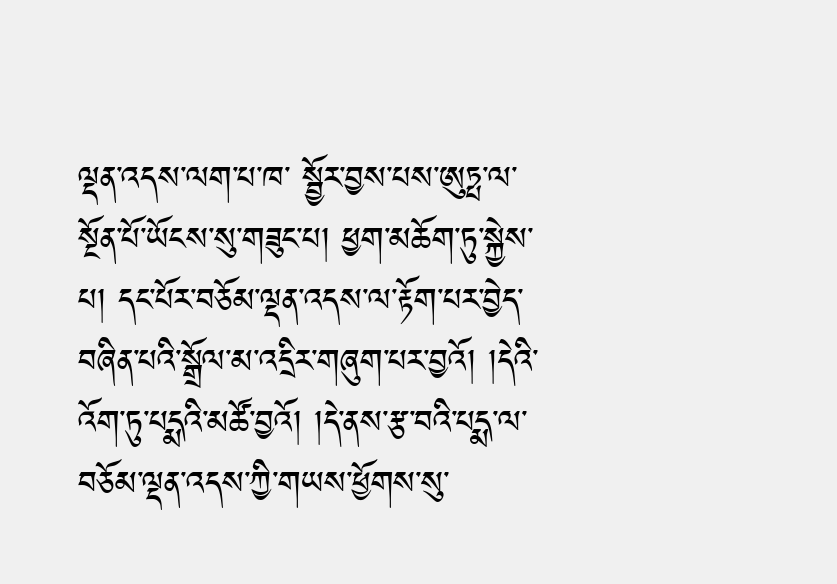ལྡན་འདས་ལག་པ་ཁ་ སྦྱོར་བྱས་པས་ཨུཏྤ་ལ་སྔོན་པོ་ཡོངས་སུ་གཟུང་པ། ཕྱག་མཆོག་ཏུ་སྐྱེས་པ། དང་པོར་བཅོམ་ལྡན་འདས་ལ་རྟོག་པར་བྱེད་བཞིན་པའི་སྒྲོལ་མ་འདྲིར་གཞུག་པར་བྱའོ། །དེའི་ འོག་ཏུ་པདྨའི་མཚོ་བྱའོ། །དེ་ནས་རྩ་བའི་པདྨ་ལ་བཅོམ་ལྡན་འདས་ཀྱི་གཡས་ཕྱོགས་སུ་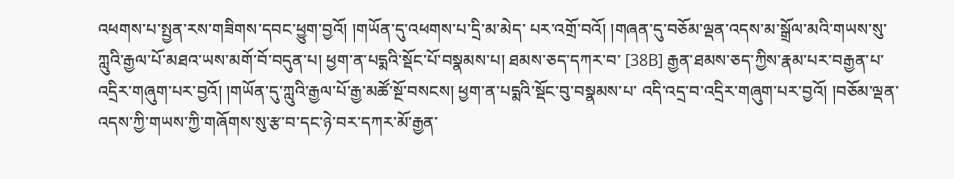འཕགས་པ་སྤྱན་རས་གཟིགས་དབང་ཕྱུག་བྱའོ། །གཡོན་དུ་འཕགས་པ་དྲི་མ་མེད་ པར་འགྲོ་བའོ། །གཞན་དུ་བཅོམ་ལྡན་འདས་མ་སྒྲོལ་མའི་གཡས་སུ་ཀླུའི་རྒྱལ་པོ་མཐའ་ཡས་མགོ་བོ་བདུན་པ། ཕྱག་ན་པདྨའི་སྡོང་པོ་བསྣམས་པ། ཐམས་ཅད་དཀར་བ་ [38B] རྒྱན་ཐམས་ཅད་ཀྱིས་རྣམ་པར་བརྒྱན་པ་འདྲིར་གཞུག་པར་བྱའོ། །གཡོན་དུ་ཀླུའི་རྒྱལ་པོ་རྒྱ་མཚོ་སྔོ་བསངས། ཕྱག་ན་པདྨའི་སྡོང་བུ་བསྣམས་པ་ འདི་འདྲ་བ་འདྲིར་གཞུག་པར་བྱའོ། །བཅོམ་ལྡན་འདས་ཀྱི་གཡས་ཀྱི་གཞོགས་སུ་རྩ་བ་དང་ཉེ་བར་དཀར་མོ་རྒྱན་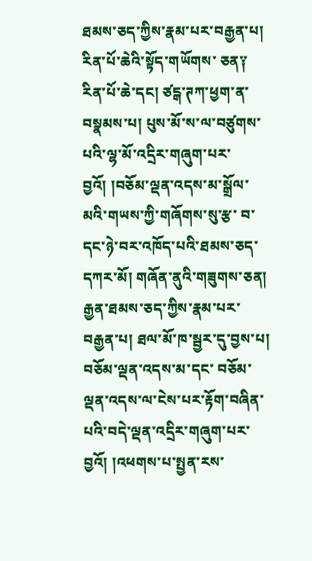ཐམས་ཅད་ཀྱིས་རྣམ་པར་བརྒྱན་པ། རིན་པོ་ཆེའི་སྟོད་གཡོགས་ ཅན༑ རིན་པོ་ཆེ་དང། ཙངྒ་ཊཀ་ཕྱག་ན་བསྣམས་པ། པུས་མོ་ས་ལ་བཙུགས་པའི་ལྷ་མོ་འདྲིར་གཞུག་པར་བྱའོ། །བཅོམ་ལྡན་འདས་མ་སྒྲོལ་མའི་གཡས་ཀྱི་གཞོགས་སུ་རྩ་ བ་དང་ཉེ་བར་འཁོད་པའི་ཐམས་ཅད་དཀར་མོ། གཞོན་ནུའི་གཟུགས་ཅན། རྒྱན་ཐམས་ཅད་ཀྱིས་རྣམ་པར་བརྒྱན་པ། ཐལ་མོ་ཁ་སྦྱར་དུ་བྱས་པ། བཅོམ་ལྡན་འདས་མ་དང་ བཅོམ་ལྡན་འདས་ལ་ངེས་པར་རྟོག་བཞིན་པའི་བདེ་ལྡན་འདྲིར་གཞུག་པར་བྱའོ། །འཕགས་པ་སྤྱན་རས་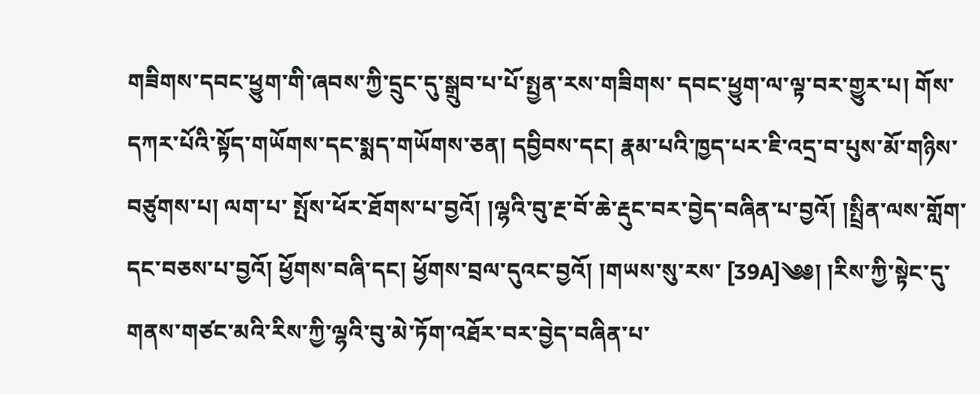གཟིགས་དབང་ཕྱུག་གི་ཞབས་ཀྱི་དྲུང་དུ་སྒྲུབ་པ་པོ་སྤྱན་རས་གཟིགས་ དབང་ཕྱུག་ལ་ལྟ་བར་གྱུར་པ། གོས་དཀར་པོའི་སྟོད་གཡོགས་དང་སྨད་གཡོགས་ཅན། དབྱིབས་དང། རྣམ་པའི་ཁྱད་པར་ཇི་འདྲ་བ་པུས་མོ་གཉིས་བཙུགས་པ། ལག་པ་ སྤོས་ཕོར་ཐོགས་པ་བྱའོ། །ལྷའི་བུ་རྔ་བོ་ཆེ་རྡུང་བར་བྱེད་བཞིན་པ་བྱའོ། །སྤྲིན་ལས་གློག་དང་བཅས་པ་བྱའོ། ཕྱོགས་བཞི་དང། ཕྱོགས་བྲལ་དུའང་བྱའོ། །གཡས་སུ་རས་ [39A]༄༅། །རིས་ཀྱི་སྟེང་དུ་གནས་གཙང་མའི་རིས་ཀྱི་ལྷའི་བུ་མེ་ཏོག་འཐོར་བར་བྱེད་བཞིན་པ་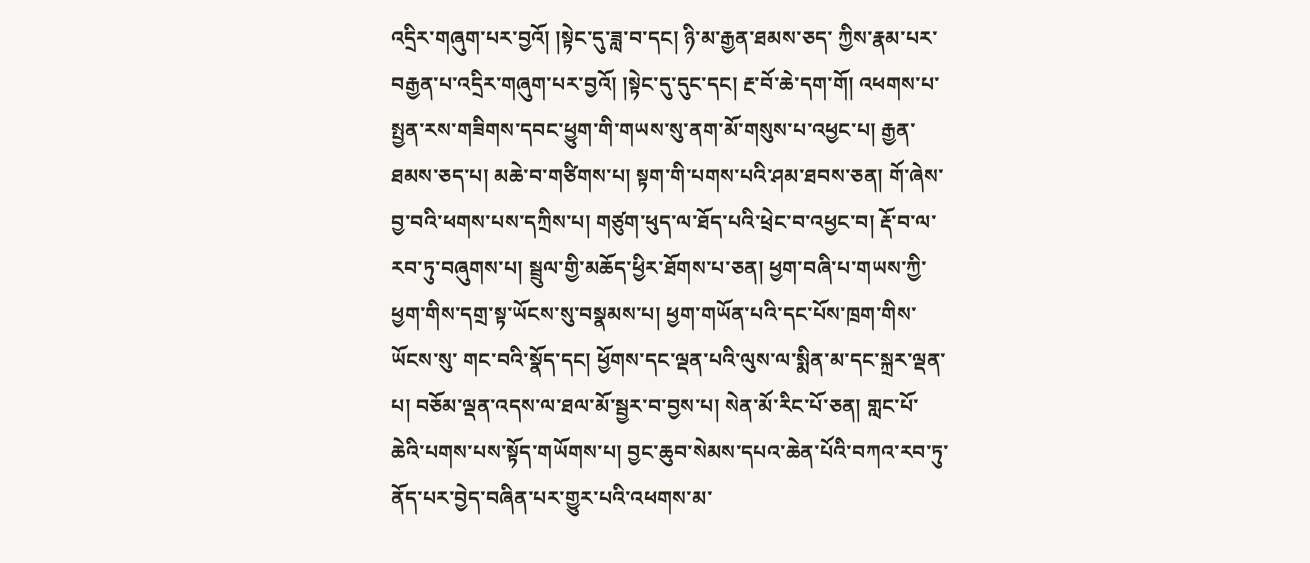འདྲིར་གཞུག་པར་བྱའོ། །སྟེང་དུ་ཟླ་བ་དང། ཉི་མ་རྒྱན་ཐམས་ཅད་ ཀྱིས་རྣམ་པར་བརྒྱན་པ་འདྲིར་གཞུག་པར་བྱའོ། །སྟེང་དུ་དུང་དང། རྔ་བོ་ཆེ་དག་གོ། འཕགས་པ་སྤྱན་རས་གཟིགས་དབང་ཕྱུག་གི་གཡས་སུ་ནག་མོ་གསུས་པ་འཕྱང་པ། རྒྱན་ ཐམས་ཅད་པ། མཆེ་བ་གཙིགས་པ། སྟག་གི་པགས་པའི་ཤམ་ཐབས་ཅན། གོ་ཞེས་བྱ་བའི་ཕགས་པས་དཀྲིས་པ། གཙུག་ཕུད་ལ་ཐོད་པའི་ཕྲེང་བ་འཕྱང་བ། རྡོ་བ་ལ་ རབ་ཏུ་བཞུགས་པ། སྦྲུལ་གྱི་མཆོད་ཕྱིར་ཐོགས་པ་ཅན། ཕྱག་བཞི་པ་གཡས་ཀྱི་ཕྱག་གིས་དགྲ་སྟ་ཡོངས་སུ་བསྣམས་པ། ཕྱག་གཡོན་པའི་དང་པོས་ཁྲག་གིས་ཡོངས་སུ་ གང་བའི་སྣོད་དང། ཕྱོགས་དང་ལྡན་པའི་ལུས་ལ་སྨིན་མ་དང་སྐྲར་ལྡན་པ། བཅོམ་ལྡན་འདས་ལ་ཐལ་མོ་སྦྱར་བ་བྱས་པ། སེན་མོ་རིང་པོ་ཅན། གླང་པོ་ ཆེའི་པགས་པས་སྟོད་གཡོགས་པ། བྱང་ཆུབ་སེམས་དཔའ་ཆེན་པོའི་བཀའ་རབ་ཏུ་ནོད་པར་བྱེད་བཞིན་པར་གྱུར་པའི་འཕགས་མ་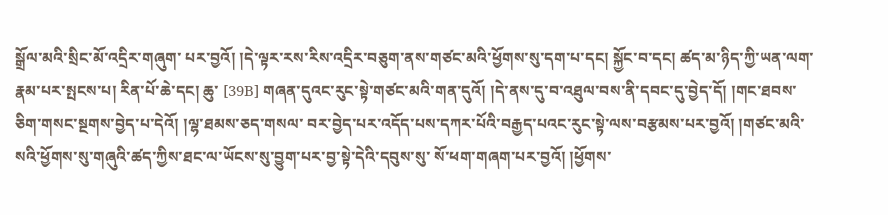སྒྲོལ་མའི་སྲིང་མོ་འདྲིར་གཞུག་ པར་བྱའོ། །དེ་ལྟར་རས་རིས་འདྲིར་བཅུག་ནས་གཙང་མའི་ཕྱོགས་སུ་དག་པ་དང། སྐྱོང་བ་དང། ཚད་མ་ཉིད་ཀྱི་ཡན་ལག་རྣམ་པར་སྤངས་པ། རིན་པོ་ཆེ་དང། ཆུ་ [39B] གཞན་དུའང་རུང་སྟེ་གཙང་མའི་གན་དུའོ། །དེ་ནས་དུ་བ་འཐུལ་བས་ནི་དབང་དུ་བྱེད་དོ། །གང་ཐབས་ཅིག་གསང་སྔགས་བྱེད་པ་དེའོ། །ལྷ་ཐམས་ཅད་གསལ་ བར་བྱེད་པར་འདོད་པས་དཀར་པོའི་བརྒྱད་པའང་རུང་སྟེ་ལས་བརྩམས་པར་བྱའོ། །གཙང་མའི་སའི་ཕྱོགས་སུ་གཞུའི་ཚད་ཀྱིས་ཐང་ལ་ཡོངས་སུ་བྱུག་པར་བྱ་སྟེ་དེའི་དབུས་སུ་ སོ་ཕག་གཞག་པར་བྱའོ། །ཕྱོགས་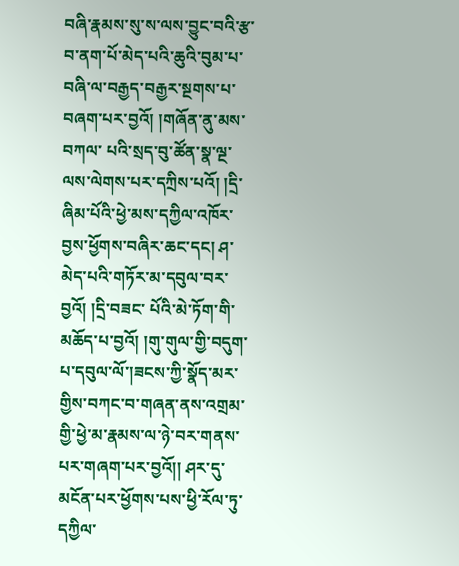བཞི་རྣམས་སུ་ས་ལས་བྱུང་བའི་རྩ་བ་ནག་པོ་མེད་པའི་ཆུའི་བུམ་པ་བཞི་ལ་བརྒྱད་བརྒྱར་སྔགས་པ་བཞག་པར་བྱའོ། །གཞོན་ནུ་མས་བཀལ་ པའི་སྲད་བུ་ཚོན་སྣ་ལྔ་ལས་ལེགས་པར་དཀྲིས་པའོ། །དྲི་ཞིམ་པོའི་ཕྱེ་མས་དཀྱིལ་འཁོར་བྱས་ཕྱོགས་བཞིར་ཆང་དང། ཤ་མེད་པའི་གཏོར་མ་དབུལ་བར་བྱའོ། །དྲི་བཟང་ པོའི་མེ་ཏོག་གི་མཆོད་པ་བྱའོ། །གུ་གུལ་གྱི་བདུག་པ་དབུལ་ལོ་།ཟངས་ཀྱི་སྣོད་མར་གྱིས་བཀང་བ་གཞན་ནས་འགྲམ་གྱི་ཕྱེ་མ་རྣམས་ལ་ཉེ་བར་གནས་པར་གཞག་པར་བྱའོ།། ཤར་དུ་མངོན་པར་ཕྱོགས་པས་ཕྱི་རོལ་ཏུ་དཀྱིལ་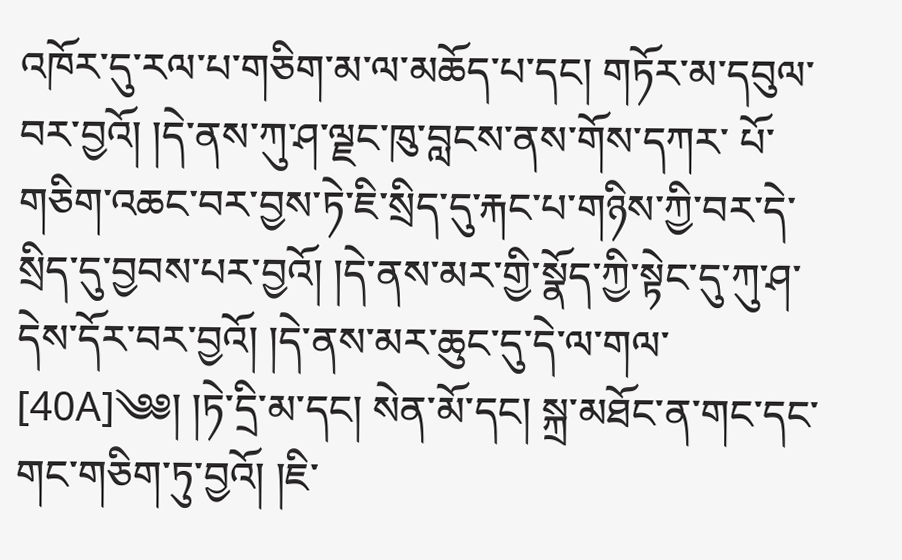འཁོར་དུ་རལ་པ་གཅིག་མ་ལ་མཆོད་པ་དང། གཏོར་མ་དབུལ་བར་བྱའོ། །དེ་ནས་ཀུ་ཤ་ལྗང་ཁུ་བླངས་ནས་གོས་དཀར་ པོ་གཅིག་འཆང་བར་བྱས་ཏེ་ཇི་སྲིད་དུ་རྐང་པ་གཉིས་ཀྱི་བར་དེ་སྲིད་དུ་བྱབས་པར་བྱའོ། །དེ་ནས་མར་གྱི་སྣོད་ཀྱི་སྟེང་དུ་ཀུ་ཤ་དེས་དོར་བར་བྱའོ། །དེ་ནས་མར་ཆུང་དུ་དེ་ལ་གལ་ [40A]༄༅། །ཏེ་དྲི་མ་དང། སེན་མོ་དང། སྐྲ་མཐོང་ན་གང་དང་གང་གཅིག་ཏུ་བྱའོ། །ཇི་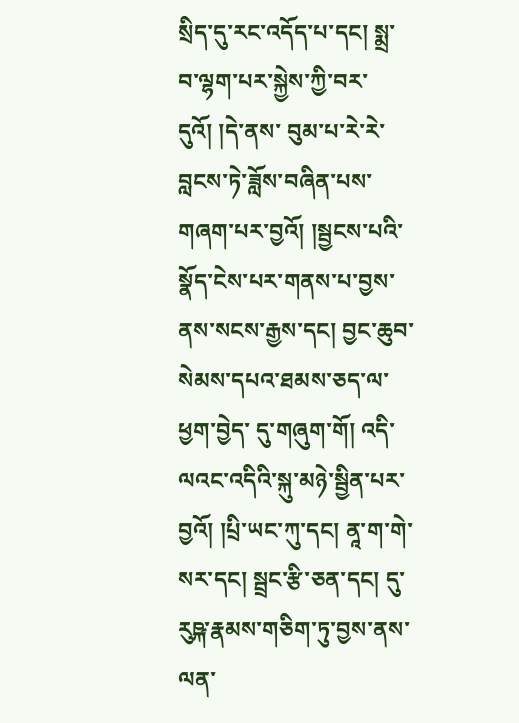སྲིད་དུ་རང་འདོད་པ་དང། སྨྲ་བ་ལྷག་པར་སྐྱེས་ཀྱི་བར་དུའོ། །དེ་ནས་ བུམ་པ་རེ་རེ་བླངས་ཏེ་ཟློས་བཞིན་པས་གཞག་པར་བྱའོ། །སྦྱངས་པའི་སྣོད་ངེས་པར་གནས་པ་བྱས་ནས་སངས་རྒྱས་དང། བྱང་ཆུབ་སེམས་དཔའ་ཐམས་ཅད་ལ་ཕྱག་བྱེད་ དུ་གཞུག་གོ། འདི་ལའང་འདིའི་སྐུ་མཉེ་སྦྱིན་པར་བྱའོ། །པྲི་ཡང་ཀུ་དང། ནཱ་ག་གེ་སར་དང། སྦྲང་རྩི་ཅན་དང། དུ་རུཥྐ་རྣམས་གཅིག་ཏུ་བྱས་ནས་ལན་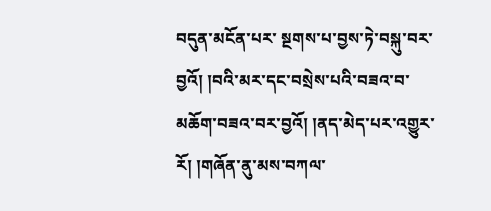བདུན་མངོན་པར་ སྔགས་པ་བྱས་ཏེ་བསྐུ་བར་བྱའོ། །བའི་མར་དང་བསྲེས་པའི་བཟའ་བ་མཆོག་བཟའ་བར་བྱའོ། །ནད་མེད་པར་འགྱུར་རོ། །གཞོན་ནུ་མས་བཀལ་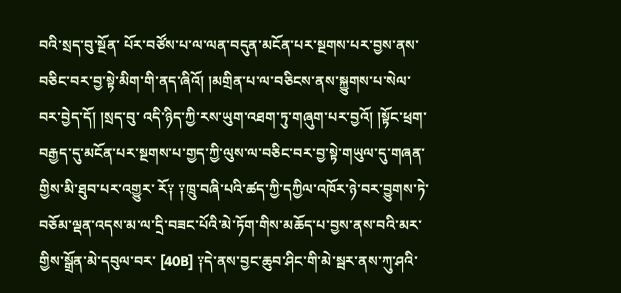བའི་སྲད་བུ་སྔོན་ པོར་བཙོས་པ་ལ་ལན་བདུན་མངོན་པར་སྔགས་པར་བྱས་ནས་བཅིང་བར་བྱ་སྟེ་མིག་གི་ནད་ཞིའོ། །མགྲིན་པ་ལ་བཅིངས་ནས་སྐྱུགས་པ་སེལ་བར་བྱེད་དོ། །སྲད་བུ་ འདི་ཉིད་ཀྱི་རས་ཡུག་འཐག་ཏུ་གཞུག་པར་བྱའོ། །སྟོང་ཕྲག་བརྒྱད་དུ་མངོན་པར་སྔགས་པ་གྱད་ཀྱི་ལུས་ལ་བཅིང་བར་བྱ་སྟེ་གཡུལ་དུ་གཞན་གྱིས་མི་ཐུབ་པར་འགྱུར་ རོ༑ ༑ཁྲུ་བཞི་པའི་ཚད་ཀྱི་དཀྱིལ་འཁོར་ཉེ་བར་བྱུགས་ཏེ་བཅོམ་ལྡན་འདས་མ་ལ་དྲི་བཟང་པོའི་མེ་ཏོག་གིས་མཆོད་པ་བྱས་ནས་བའི་མར་གྱིས་སྒྲོན་མེ་དབུལ་བར་ [40B] ༑དེ་ནས་བྱང་ཆུབ་ཤིང་གི་མེ་སྦར་ནས་ཀུ་ཤའི་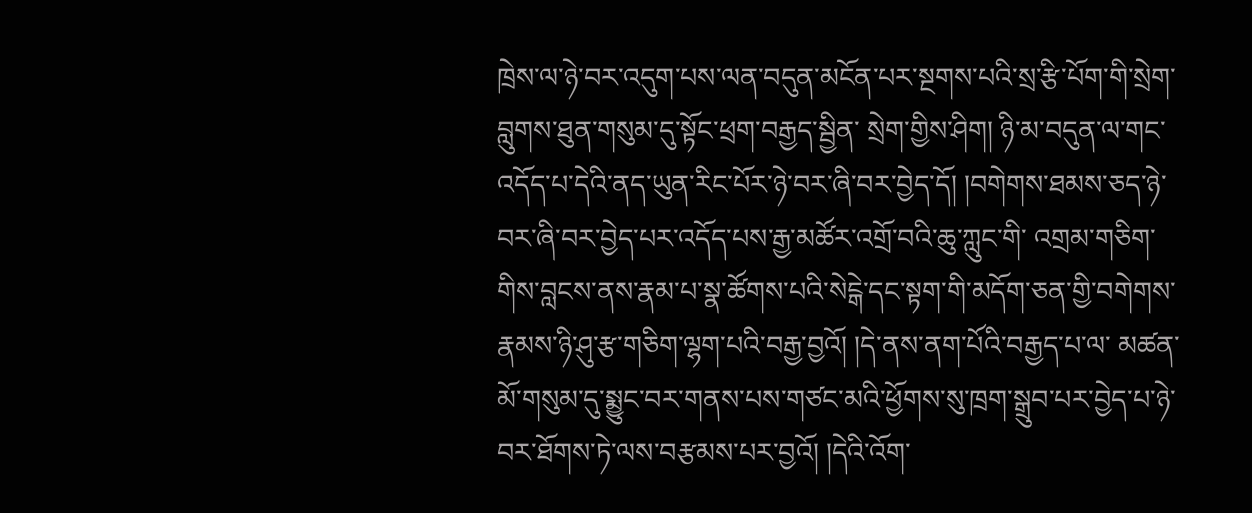ཁྲེས་ལ་ཉེ་བར་འདུག་པས་ལན་བདུན་མངོན་པར་སྔགས་པའི་སྲ་རྩི་པོག་གི་སྲེག་བླུགས་ཐུན་གསུམ་དུ་སྟོང་ཕྲག་བརྒྱད་སྦྱིན་ སྲེག་གྱིས་ཤིག། ཉི་མ་བདུན་ལ་གང་འདོད་པ་དེའི་ནད་ཡུན་རིང་པོར་ཉེ་བར་ཞི་བར་བྱེད་དོ། །བགེགས་ཐམས་ཅད་ཉེ་བར་ཞི་བར་བྱེད་པར་འདོད་པས་རྒྱ་མཚོར་འགྲོ་བའི་ཆུ་ཀླུང་གི་ འགྲམ་གཅིག་གིས་བླངས་ནས་རྣམ་པ་སྣ་ཚོགས་པའི་སེངྒེ་དང་སྟག་གི་མདོག་ཅན་གྱི་བགེགས་རྣམས་ཉི་ཤུ་རྩ་གཅིག་ལྷག་པའི་བརྒྱ་བྱའོ། །དེ་ནས་ནག་པོའི་བརྒྱད་པ་ལ་ མཚན་མོ་གསུམ་དུ་སྨྱུང་བར་གནས་པས་གཙང་མའི་ཕྱོགས་སུ་ཁྲག་སྒྲུབ་པར་བྱེད་པ་ཉེ་བར་ཐོགས་ཏེ་ལས་བརྩམས་པར་བྱའོ། །དེའི་འོག་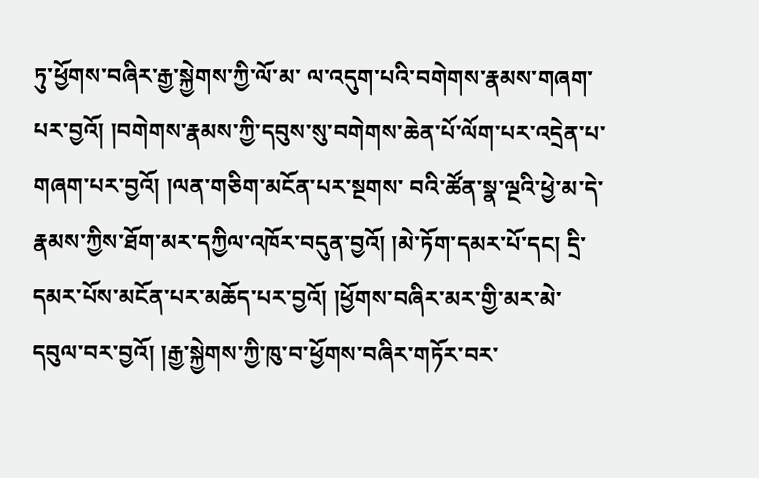ཏུ་ཕྱོགས་བཞིར་རྒྱ་སྐྱེགས་ཀྱི་ལོ་མ་ ལ་འདུག་པའི་བགེགས་རྣམས་གཞག་པར་བྱའོ། །བགེགས་རྣམས་ཀྱི་དབུས་སུ་བགེགས་ཆེན་པོ་ལོག་པར་འདྲེན་པ་གཞག་པར་བྱའོ། །ལན་གཅིག་མངོན་པར་སྔགས་ བའི་ཚོན་སྣ་ལྔའི་ཕྱེ་མ་དེ་རྣམས་ཀྱིས་ཐོག་མར་དཀྱིལ་འཁོར་བདུན་བྱའོ། །མེ་ཏོག་དམར་པོ་དང། དྲི་དམར་པོས་མངོན་པར་མཆོད་པར་བྱའོ། །ཕྱོགས་བཞིར་མར་གྱི་མར་མེ་ དབུལ་བར་བྱའོ། །རྒྱ་སྐྱེགས་ཀྱི་ཁུ་བ་ཕྱོགས་བཞིར་གཏོར་བར་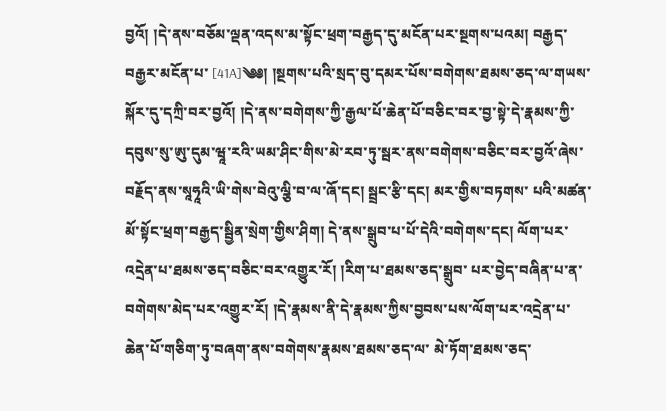བྱའོ། །དེ་ནས་བཅོམ་ལྡན་འདས་མ་སྟོང་ཕྲག་བརྒྱད་དུ་མངོན་པར་སྔགས་པའམ། བརྒྱད་བརྒྱར་མངོན་པ་ [41A]༄༅། །སྔགས་པའི་སྲད་བུ་དམར་པོས་བགེགས་ཐམས་ཅད་ལ་གཡས་སྐོར་དུ་དཀྲི་བར་བྱའོ། །དེ་ནས་བགེགས་ཀྱི་རྒྱལ་པོ་ཆེན་པོ་བཅིང་བར་བྱ་སྟེ་དེ་རྣམས་ཀྱི་ དབུས་སུ་ཨུ་དུམ་ཝཱ་རའི་ཡམ་ཤིང་གིས་མེ་རབ་ཏུ་སྦར་ནས་བགེགས་བཅིང་བར་བྱའོ་ཞེས་བརྗོད་ནས་སཱཧཱའི་ཡི་གེས་བེའུ་ལྕི་བ་ལ་ཞོ་དང། སྦྲང་རྩི་དང། མར་གྱིས་བཏགས་ པའི་མཚན་མོ་སྟོང་ཕྲག་བརྒྱད་སྦྱིན་སྲེག་གྱིས་ཤིག། དེ་ནས་སྒྲུབ་པ་པོ་དེའི་བགེགས་དང། ལོག་པར་འདྲེན་པ་ཐམས་ཅད་བཅིང་བར་འགྱུར་རོ། །རིག་པ་ཐམས་ཅད་སྒྲུབ་ པར་བྱེད་བཞིན་པ་ན་བགེགས་མེད་པར་འགྱུར་རོ། །དེ་རྣམས་ནི་དེ་རྣམས་ཀྱིས་བྱབས་པས་ལོག་པར་འདྲེན་པ་ཆེན་པོ་གཅིག་ཏུ་བཞག་ནས་བགེགས་རྣམས་ཐམས་ཅད་ལ་ མེ་ཏོག་ཐམས་ཅད་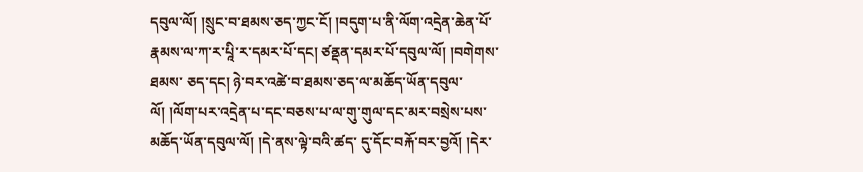དབུལ་ལོ། །སྲུང་བ་ཐམས་ཅད་ཀྱང་ངོ། །བདུག་པ་ནི་ལོག་འདྲེན་ཆེན་པོ་རྣམས་ལ་ཀ་ར་པཱི་ར་དམར་པོ་དང། ཙནྡན་དམར་པོ་དབུལ་ལོ། །བགེགས་ཐམས་ ཅད་དང། ཉེ་བར་འཚེ་བ་ཐམས་ཅད་ལ་མཆོད་ཡོན་དབུལ་ལོ། །ལོག་པར་འདྲེན་པ་དང་བཅས་པ་ལ་གུ་གུལ་དང་མར་བསྲེས་པས་མཆོད་ཡོན་དབུལ་ལོ། །དེ་ནས་ལྟེ་བའི་ཚད་ དུ་དོང་བརྐོ་བར་བྱའོ། །དེར་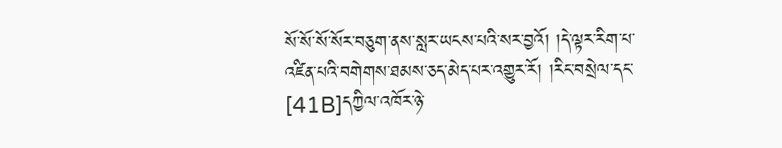སོ་སོ་སོ་སོར་བཅུག་ནས་སླར་ཡངས་པའི་སར་བྱའོ། །དེ་ལྟར་རིག་པ་འཛིན་པའི་བགེགས་ཐམས་ཅད་མེད་པར་འགྱུར་རོ། །རིང་བསྲེལ་དང་ [41B]དཀྱིལ་འཁོར་ཉེ་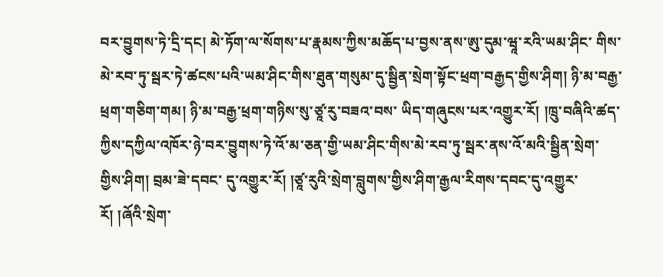བར་བྱུགས་ཏེ་དྲི་དང། མེ་ཏོག་ལ་སོགས་པ་རྣམས་ཀྱིས་མཆོད་པ་བྱས་ནས་ཨུ་དུམ་ཝཱ་རའི་ཡམ་ཤིང་ གིས་མེ་རབ་ཏུ་སྦར་ཏེ་ཚངས་པའི་ཡམ་ཤིང་གིས་ཐུན་གསུམ་དུ་སྦྱིན་སྲེག་སྟོང་ཕྲག་བརྒྱད་གྱིས་ཤིག། ཉི་མ་བརྒྱ་ཕྲག་གཅིག་གམ། ཉི་མ་བརྒྱ་ཕྲག་གཉིས་སུ་ཙཱ་རུ་བཟའ་བས་ ཡིད་གཞུངས་པར་འགྱུར་རོ། །ཁྲུ་བཞིའི་ཚད་ཀྱིས་དཀྱིལ་འཁོར་ཉེ་བར་བྱུགས་ཏེ་འོ་མ་ཅན་གྱི་ཡམ་ཤིང་གིས་མེ་རབ་ཏུ་སྦར་ནས་འོ་མའི་སྦྱིན་སྲེག་གྱིས་ཤིག། བྲམ་ཟེ་དབང་ དུ་འགྱུར་རོ། །ཙཱ་རུའི་སྲེག་བླུགས་གྱིས་ཤིག་རྒྱལ་རིགས་དབང་དུ་འགྱུར་རོ། །ཞོའི་སྲེག་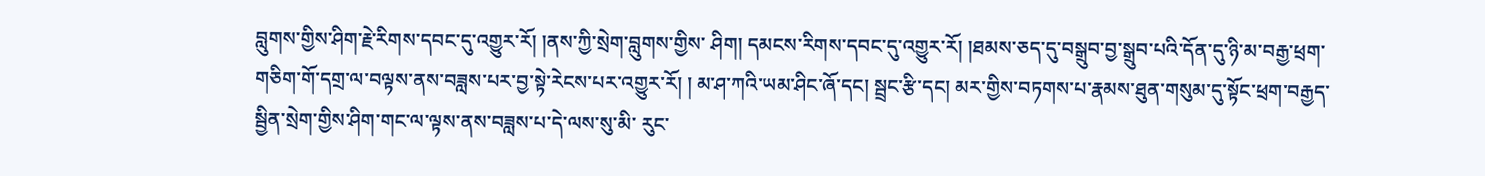བླུགས་གྱིས་ཤིག་རྗེ་རིགས་དབང་དུ་འགྱུར་རོ། །ནས་ཀྱི་སྲེག་བླུགས་གྱིས་ ཤིག། དམངས་རིགས་དབང་དུ་འགྱུར་རོ། །ཐམས་ཅད་དུ་བསྒྲུབ་བྱ་སྒྲུབ་པའི་དོན་དུ་ཉི་མ་བརྒྱ་ཕྲག་གཅིག་གོ་དགྲ་ལ་བལྟས་ནས་བཟླས་པར་བྱ་སྟེ་རེངས་པར་འགྱུར་རོ། ། མ་ཤ་ཀའི་ཡམ་ཤིང་ཞོ་དང། སྦྲང་རྩི་དང། མར་གྱིས་བཏགས་པ་རྣམས་ཐུན་གསུམ་དུ་སྟོང་ཕྲག་བརྒྱད་སྦྱིན་སྲེག་གྱིས་ཤིག་གང་ལ་ལྟས་ནས་བཟླས་པ་དེ་ལས་སུ་མི་ རུང་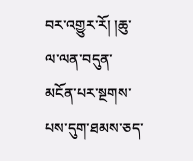བར་འགྱུར་རོ། །ཆུ་ལ་ལན་བདུན་མངོན་པར་སྔགས་པས་དུག་ཐམས་ཅད་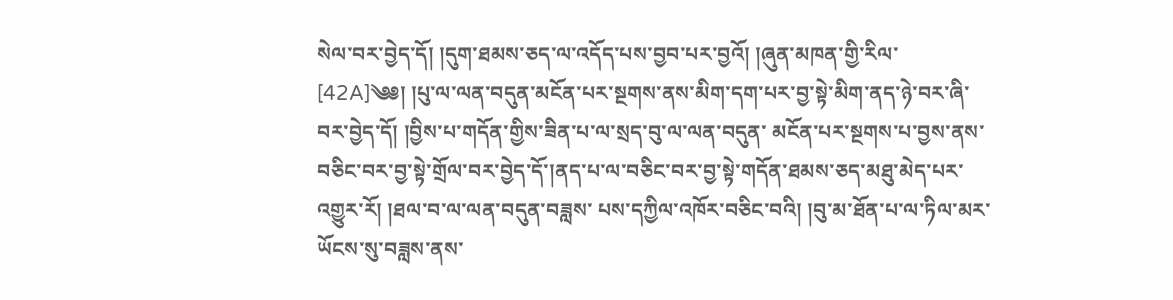སེལ་བར་བྱེད་དོ། །དུག་ཐམས་ཅད་ལ་འདོད་པས་བྱབ་པར་བྱའོ། །ཞུན་མཁན་གྱི་རིལ་ [42A]༄༅། །པུ་ལ་ལན་བདུན་མངོན་པར་སྔགས་ནས་མིག་དག་པར་བྱ་སྟེ་མིག་ནད་ཉེ་བར་ཞི་བར་བྱེད་དོ། །བྱིས་པ་གདོན་གྱིས་ཟིན་པ་ལ་སྲད་བུ་ལ་ལན་བདུན་ མངོན་པར་སྔགས་པ་བྱས་ནས་བཅིང་བར་བྱ་སྟེ་གྲོལ་བར་བྱེད་དོ་།ནད་པ་ལ་བཅིང་བར་བྱ་སྟེ་གདོན་ཐམས་ཅད་མཐུ་མེད་པར་འགྱུར་རོ། །ཐལ་བ་ལ་ལན་བདུན་བཟླས་ པས་དཀྱིལ་འཁོར་བཅིང་བའི། །བུ་མ་ཐོན་པ་ལ་ཏིལ་མར་ཡོངས་སུ་བཟླས་ནས་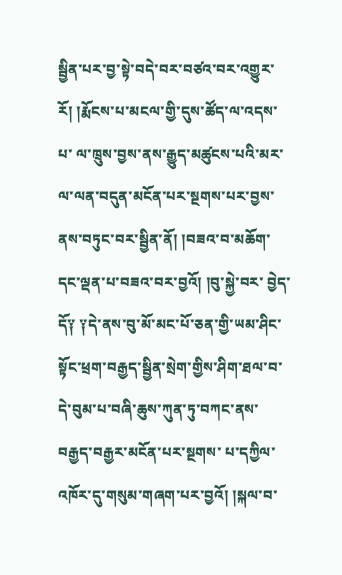སྦྱིན་པར་བྱ་སྟེ་བདེ་བར་བཙའ་བར་འགྱུར་རོ། །རྨོངས་པ་མངལ་གྱི་དུས་ཚོད་ལ་འདས་པ་ ལ་ཁྲུས་བྱས་ནས་རྒྱུད་མཚུངས་པའི་མར་ལ་ལན་བདུན་མངོན་པར་སྔགས་པར་བྱས་ནས་བཏུང་བར་སྦྱིན་ནོ། །བཟའ་བ་མཆོག་དང་ལྡན་པ་བཟའ་བར་བྱའོ། །བུ་སྐྱེ་བར་ བྱེད་དོ༑ ༑དེ་ནས་བུ་མོ་མང་པོ་ཅན་གྱི་ཡམ་ཤིང་སྟོང་ཕྲག་བརྒྱད་སྦྱིན་སྲེག་གྱིས་ཤིག་ཐལ་བ་དེ་བུམ་པ་བཞི་ཆུས་ཀུན་ཏུ་བཀང་ནས་བརྒྱད་བརྒྱར་མངོན་པར་སྔགས་ པ་དཀྱིལ་འཁོར་དུ་གསུམ་གཞག་པར་བྱའོ། །སྐལ་བ་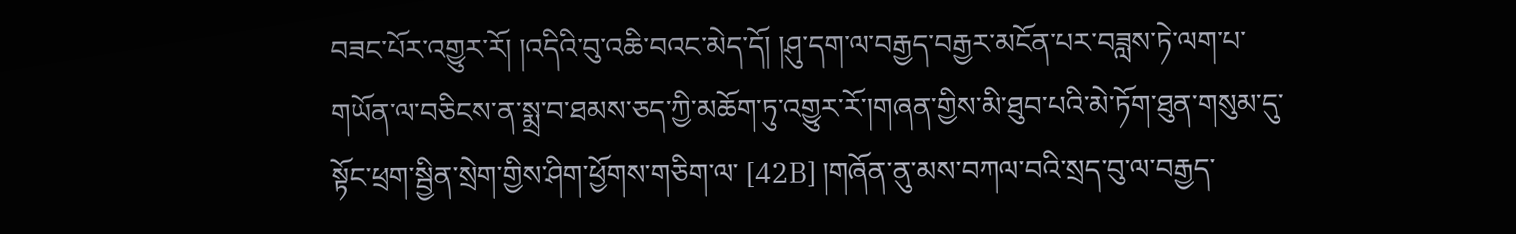བཟང་པོར་འགྱུར་རོ། །འདིའི་བུ་འཆི་བའང་མེད་དོ། །ཤུ་དག་ལ་བརྒྱད་བརྒྱར་མངོན་པར་བཟླས་ཏེ་ལག་པ་ གཡོན་ལ་བཅིངས་ན་སྨྲ་བ་ཐམས་ཅད་ཀྱི་མཆོག་ཏུ་འགྱུར་རོ་།གཞན་གྱིས་མི་ཐུབ་པའི་མེ་ཏོག་ཐུན་གསུམ་དུ་སྟོང་ཕྲག་སྦྱིན་སྲེག་གྱིས་ཤིག་ཕྱོགས་གཅིག་ལ་ [42B] །གཞོན་ནུ་མས་བཀལ་བའི་སྲད་བུ་ལ་བརྒྱད་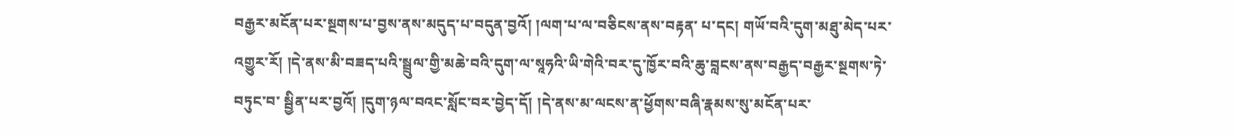བརྒྱར་མངོན་པར་སྔགས་པ་བྱས་ནས་མདུད་པ་བདུན་བྱའོ། །ལག་པ་ལ་བཅིངས་ནས་བརྟན་ པ་དང། གཡོ་བའི་དུག་མཐུ་མེད་པར་འགྱུར་རོ། །དེ་ནས་མི་བཟད་པའི་སྦྲུལ་གྱི་མཆེ་བའི་དུག་ལ་སཱཧའི་ཡི་གེའི་བར་དུ་ཁྱོར་བའི་ཆུ་བླངས་ནས་བརྒྱད་བརྒྱར་སྔགས་ཏེ་བཏུང་བ་ སྦྱིན་པར་བྱའོ། །དུག་ཉལ་བའང་སློང་བར་བྱེད་དོ། །དེ་ནས་མ་ལངས་ན་ཕྱོགས་བཞི་རྣམས་སུ་མངོན་པར་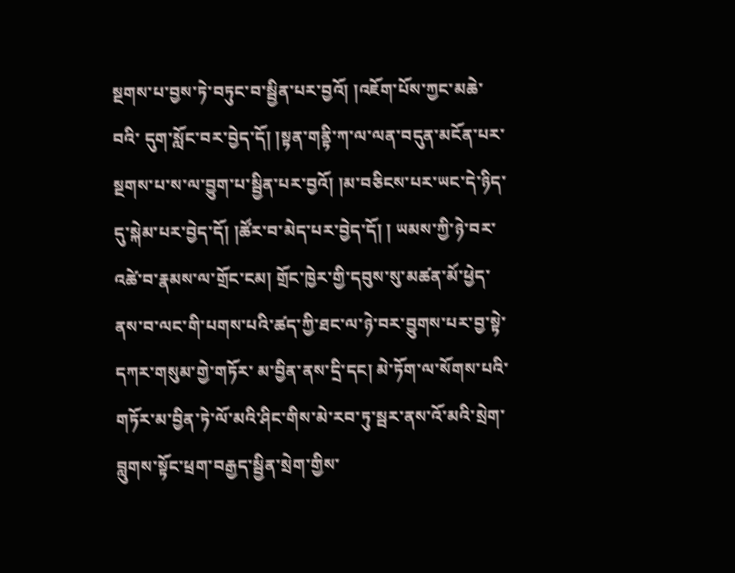སྔགས་པ་བྱས་ཏེ་བཏུང་བ་སྦྱིན་པར་བྱའོ། །འཇོག་པོས་ཀྱང་མཆེ་བའི་ དུག་སློང་བར་བྱེད་དོ། །སྟན་གནྟི་ཀ་ལ་ལན་བདུན་མངོན་པར་སྔགས་པ་ས་ལ་བྱུག་པ་སྦྱིན་པར་བྱའོ། །མ་བཅིངས་པར་ཡང་དེ་ཉིད་དུ་སྐེམ་པར་བྱེད་དོ། །ཚོར་བ་མེད་པར་བྱེད་དོ། ། ཡམས་ཀྱི་ཉེ་བར་འཚེ་བ་རྣམས་ལ་གྲོང་ངམ། གྲོང་ཁྱེར་གྱི་དབུས་སུ་མཚན་མོ་ཕྱེད་ནས་བ་ལང་གི་པགས་པའི་ཚད་ཀྱི་ཐང་ལ་ཉེ་བར་བྱུགས་པར་བྱ་སྟེ་དཀར་གསུམ་གྱེ་གཏོར་ མ་བྱིན་ནས་དྲི་དང། མེ་ཏོག་ལ་སོགས་པའི་གཏོར་མ་བྱིན་ཏེ་ལོ་མའི་ཤིང་གིས་མེ་རབ་ཏུ་སྦར་ནས་འོ་མའི་སྲེག་བླུགས་སྟོང་ཕྲག་བརྒྱད་སྦྱིན་སྲེག་གྱིས་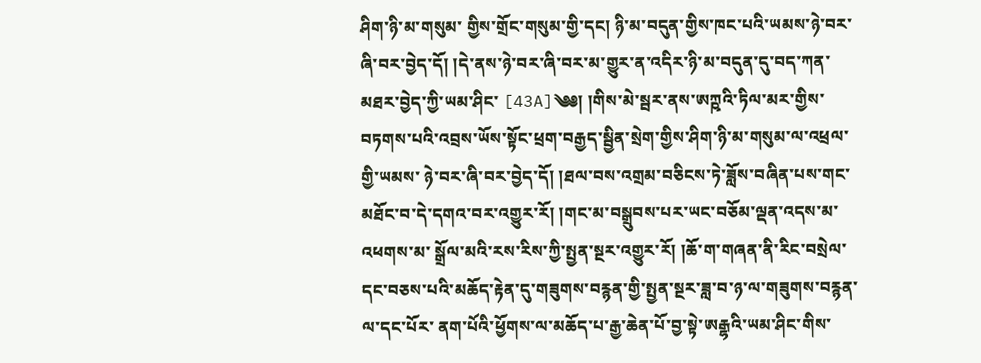ཤིག་ཉི་མ་གསུམ་ གྱིས་གྲོང་གསུམ་གྱི་དང། ཉི་མ་བདུན་གྱིས་ཁང་པའི་ཡམས་ཉེ་བར་ཞི་བར་བྱེད་དོ། །དེ་ནས་ཉེ་བར་ཞི་བར་མ་གྱུར་ན་འདིར་ཉི་མ་བདུན་དུ་བད་ཀན་མཐར་བྱེད་ཀྱི་ཡམ་ཤིང་ [43A]༄༅། །གིས་མེ་སྦར་ནས་ཨཀྵའི་ཏིལ་མར་གྱིས་བཏགས་པའི་འབྲས་ཡོས་སྟོང་ཕྲག་བརྒྱད་སྦྱིན་སྲེག་གྱིས་ཤིག་ཉི་མ་གསུམ་ལ་འཕྲལ་གྱི་ཡམས་ ཉེ་བར་ཞི་བར་བྱེད་དོ། །ཐལ་བས་འགྲམ་བཅིངས་ཏེ་ཟློས་བཞིན་པས་གང་མཐོང་བ་དེ་དགའ་བར་འགྱུར་རོ། །གང་མ་བསྒྲུབས་པར་ཡང་བཅོམ་ལྡན་འདས་མ་འཕགས་མ་ སྒྲོལ་མའི་རས་རིས་ཀྱི་སྤྱན་སྔར་འགྱུར་རོ། །ཆོ་ག་གཞན་ནི་རིང་བསྲེལ་དང་བཅས་པའི་མཆོད་རྟེན་དུ་གཟུགས་བརྙན་གྱི་སྤྱན་སྔར་ཟླ་བ་ཉ་ལ་གཟུགས་བརྙན་ལ་དང་པོར་ ནག་པོའི་ཕྱོགས་ལ་མཆོད་པ་རྒྱ་ཆེན་པོ་བྱ་སྟེ་ཨརྒྷའི་ཡམ་ཤིང་གིས་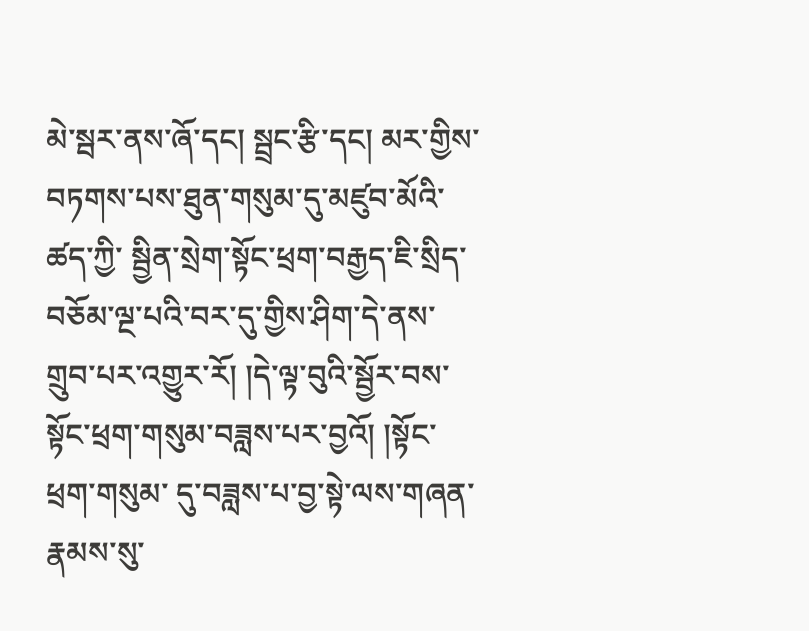མེ་སྦར་ནས་ཞོ་དང། སྦྲང་རྩི་དང། མར་གྱིས་བཏགས་པས་ཐུན་གསུམ་དུ་མཛུབ་མོའི་ཚད་ཀྱི་ སྦྱིན་སྲེག་སྟོང་ཕྲག་བརྒྱད་ཇི་སྲིད་བཅོམ་ལྔ་པའི་བར་དུ་གྱིས་ཤིག་དེ་ནས་གྲུབ་པར་འགྱུར་རོ། །དེ་ལྟ་བུའི་སྦྱོར་བས་སྟོང་ཕྲག་གསུམ་བཟླས་པར་བྱའོ། །སྟོང་ཕྲག་གསུམ་ དུ་བཟླས་པ་བྱ་སྟེ་ལས་གཞན་རྣམས་སུ་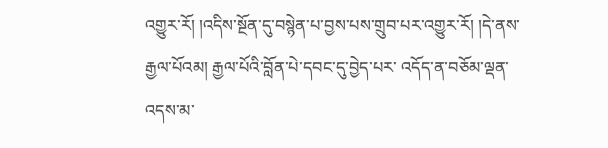འགྱུར་རོ། །འདིས་སྔོན་དུ་བསྙེན་པ་བྱས་པས་གྲུབ་པར་འགྱུར་རོ། །དེ་ནས་རྒྱལ་པོའམ། རྒྱལ་པོའི་བློན་པེ་དབང་དུ་བྱེད་པར་ འདོད་ན་བཅོམ་ལྡན་འདས་མ་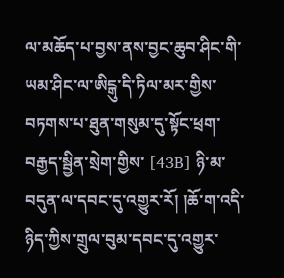ལ་མཆོད་པ་བྱས་ནས་བྱང་ཆུབ་ཤིང་གི་ཡམ་ཤིང་ལ་ཨིངྒུ་དི་ཏིལ་མར་གྱིས་བཏགས་པ་ཐུན་གསུམ་དུ་སྟོང་ཕྲག་བརྒྱད་སྦྱིན་སྲེག་གྱིས་ [43B] ཉི་མ་བདུན་ལ་དབང་དུ་འགྱུར་རོ། །ཆོ་ག་འདི་ཉིད་ཀྱིས་གྲུལ་བུམ་དབང་དུ་འགྱུར་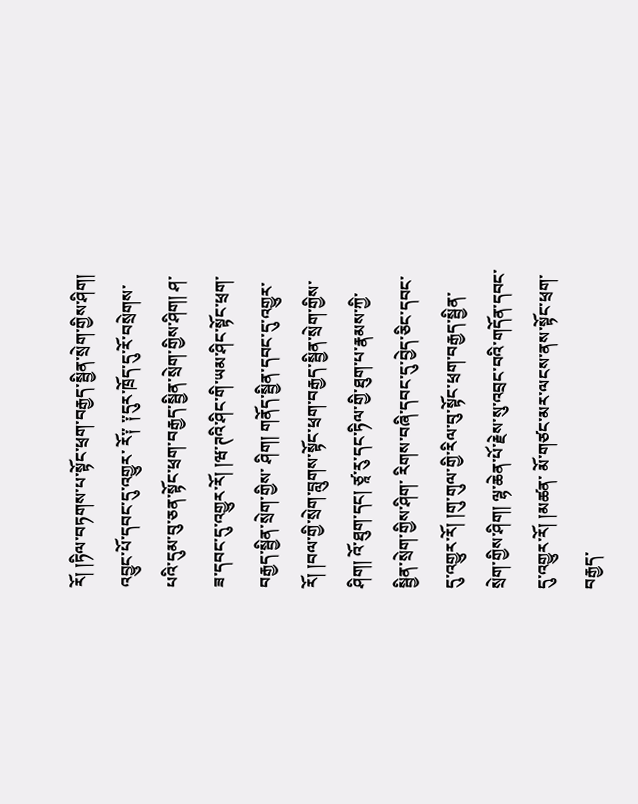རོ། །ཏིལ་བཏགས་པ་སྟོང་ཕྲག་བརྒྱད་སྦྱིན་སྲེག་གྱིས་ཤིག། འབྱུང་པོ་དབང་དུ་འགྱུར་ རོ༑ ༑དུར་ཁྲོད་དུ་རོ་བསྲེགས་པའི་དུམ་བུ་ཅན་སྟོང་ཕྲག་བརྒྱད་སྦྱིན་སྲེག་གྱིས་ཤིག། ཤ་ཟ་དབང་དུ་འགྱུར་རོ། །ཝ་ཊའི་ཤིང་གི་ཡམ་ཤིང་སྟོང་ཕྲག་བརྒྱད་སྦྱིན་སྲེག་གྱིས་ ཤིག། གནོད་སྦྱིན་དབང་དུ་འགྱུར་རོ། །བལ་གྱི་སྲེག་བླུགས་སྟོང་ཕྲག་བརྒྱད་སྦྱིན་སྲེག་གྱིས་ཤིག། འོ་ཐུག་དང། ཙཱ་རུ་དང་ཏིལ་གྱི་ཐུག་པ་རྣམས་ཀྱི་སྦྱིན་སྲེག་གྱིས་ཤིག་ རིགས་བཞི་དབང་དུ་བྱེད་ཅིང་དབང་དུ་འགྱུར་རོ། །གུ་གུལ་གྱི་རིལ་བུ་སྟོང་ཕྲག་བརྒྱད་སྦྱིན་སྲེག་གྱིས་ཤིག། ལྷ་ཆེན་པོ་རྗེས་སུ་འབྲང་བའི་གདོན་དབང་དུ་འགྱུར་རོ། །མཚན་ མོ་གཙང་མར་ལངས་ནས་སྟོང་ཕྲག་བརྒྱད་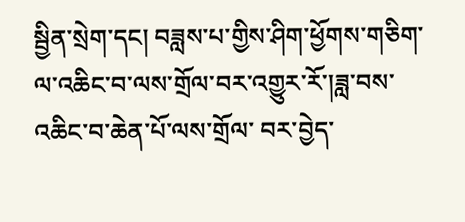སྦྱིན་སྲེག་དང། བཟླས་པ་གྱིས་ཤིག་ཕྱོགས་གཅིག་ལ་འཆིང་བ་ལས་གྲོལ་བར་འགྱུར་རོ་།ཟླ་བས་འཆིང་བ་ཆེན་པོ་ལས་གྲོལ་ བར་བྱེད་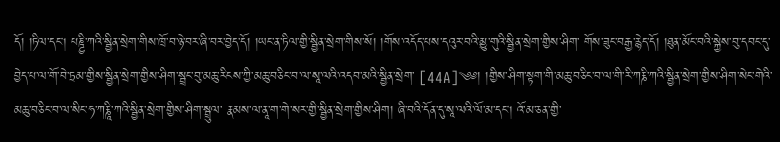དོ། །ཏིལ་དང། པཎྜྱི་ཀའི་སྦྱིན་སྲེག་གིས་ཁྲོ་བ་ཉེ་བར་ཞི་བར་བྱེད་དོ། །ཡང་ན་ཏིལ་གྱི་སྦྱིན་སྲེག་གིས་སོ། །གོས་འདོད་པས་དའུར་བའི་མྱུ་གུའི་སྦྱིན་སྲེག་གྱིས་ཤིག་ གོས་ཟུང་བརྒྱ་རྙེད་དོ། །ཐུན་མོང་བའི་སྐྱེས་བུ་དབང་དུ་བྱེད་པ་ལ་གོ་བེ་ཏྲམ་གྱིས་སྦྱིན་སྲེག་གྱིས་ཤིག་སྦྲང་བུ་མཆུ་རིངས་ཀྱི་མཆུ་བཅིང་བ་ལ་སཱ་ལའི་འདབ་མའི་སྦྱིན་སྲེག་ [44A]༄༅། །གྱིས་ཤིག་སྟག་གི་མཆུ་བཅིང་བ་ལ་གི་རི་ཀརྞི་ཀའི་སྦྱིན་སྲེག་གྱིས་ཤིག་སེང་གེའི་མཆུ་བཅིང་བ་ལ་སིང་ཧ་ཀརྞཱི་ཀའི་སྦྱིན་སྲེག་གྱིས་ཤིག་སྦྲུལ་ རྣམས་ལ་ནཱ་ག་གེ་སར་གྱི་སྦྱིན་སྲེག་གྱིས་ཤིག། ཞི་བའི་དོན་དུ་སཱ་ལའི་ལོ་མ་དང། འོ་མ་ཅན་གྱི་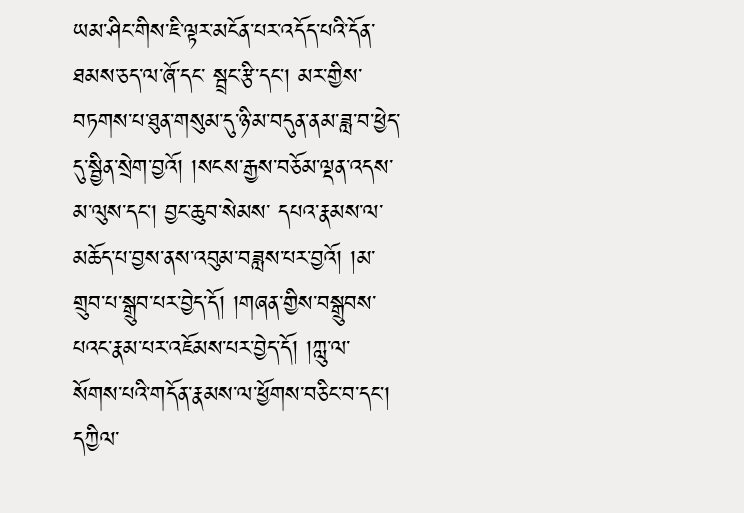ཡམ་ཤིང་གིས་ཇི་ལྟར་མངོན་པར་འདོད་པའི་དོན་ཐམས་ཅད་ལ་ཞོ་དང་ སྦྲང་རྩི་དང། མར་གྱིས་བཏགས་པ་ཐུན་གསུམ་དུ་ཉི་མ་བདུན་ནམ་ཟླ་བ་ཕྱེད་དུ་སྦྱིན་སྲེག་བྱའོ། །སངས་རྒྱས་བཅོམ་ལྡན་འདས་མ་ལུས་དང། བྱང་ཆུབ་སེམས་ དཔའ་རྣམས་ལ་མཆོད་པ་བྱས་ནས་འབུམ་བཟླས་པར་བྱའོ། །མ་གྲུབ་པ་སྒྲུབ་པར་བྱེད་དོ། །གཞན་གྱིས་བསྒྲུབས་པའང་རྣམ་པར་འཇོམས་པར་བྱེད་དོ། །ཀླུ་ལ་ སོགས་པའི་གདོན་རྣམས་ལ་ཕྱོགས་བཅིང་བ་དང། དཀྱིལ་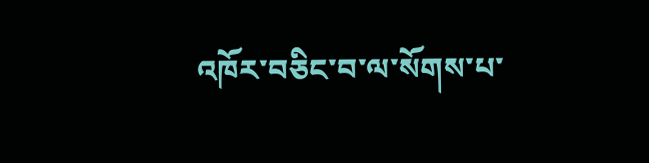འཁོར་བཅིང་བ་ལ་སོགས་པ་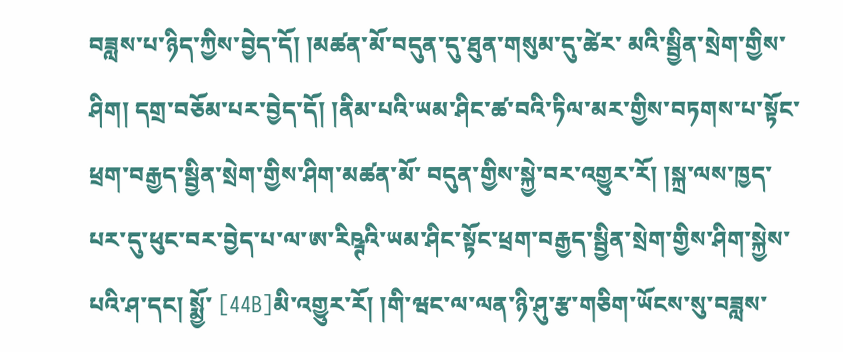བཟླས་པ་ཉིད་ཀྱིས་བྱེད་དོ། །མཚན་མོ་བདུན་དུ་ཐུན་གསུམ་དུ་ཚེར་ མའི་སྦྱིན་སྲེག་གྱིས་ཤིག། དགྲ་བཅོམ་པར་བྱེད་དོ། །ནིམ་པའི་ཡམ་ཤིང་ཚ་བའི་ཏིལ་མར་གྱིས་བཏགས་པ་སྟོང་ཕྲག་བརྒྱད་སྦྱིན་སྲེག་གྱིས་ཤིག་མཚན་མོ་ བདུན་གྱིས་སྐྱེ་བར་འགྱུར་རོ། །སྐྲ་ལས་ཁྱད་པར་དུ་ཕུང་བར་བྱེད་པ་ལ་ཨ་རིཥྚའི་ཡམ་ཤིང་སྟོང་ཕྲག་བརྒྱད་སྦྱིན་སྲེག་གྱིས་ཤིག་སྐྱེས་པའི་ཤ་དང། སྨྱོ་ [44B]མི་འགྱུར་རོ། །གི་ཝང་ལ་ལན་ཉི་ཤུ་རྩ་གཅིག་ཡོངས་སུ་བཟླས་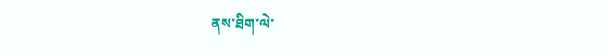ནས་ཐིག་ལེ་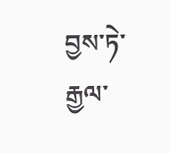བྱས་ཏེ་རྒྱལ་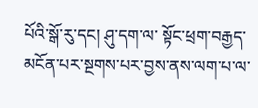པོའི་སྒོ་རུ་དང། ཤུ་དག་ལ་ སྟོང་ཕྲག་བརྒྱད་མངོན་པར་སྔགས་པར་བྱས་ནས་ལག་པ་ལ་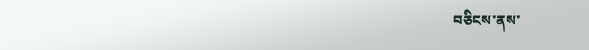བཅིངས་ནས་